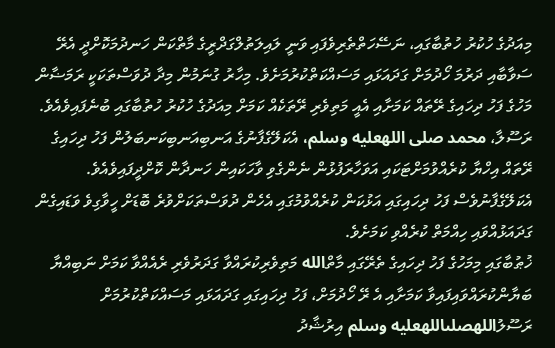މިއަދުގެ ހުކުރު ހުތުބާގައި، ނަސޭހަތްތެރިވެފައި ވަނީ ލައިލަތުލްގަދްރީގެ މާތްކަން ހަނދުމަކޮށްދީ އެރޭ ސަވާބާއި ދަރުމަ ހޯދުމަށް ގަދައަޅައި މަސައްކަތްކުރުމަށެވެ. މިހާރު ގުނަމުން މިދާ ދުވަސްތަކަކީ ރަމަޟާން މަހުގެ ފަހު ދިހައިގެ ރޭތައް ކަމަށާއި އެއީ މަތިވެރި ރޭތަކެއް ކަމަށް މިއަދުގެ ހުކުރު ހުތުބާގައި ބުނެފައިވެއެވެ.
ރަސޫލާ، محمد صلى اللهعليه وسلم، އެކަލޭގެފާނުގެ އަނބިއަނބިކަނބަލުން ފަހު ދިހައިގެ ރޭތައް އިހްޔާ ކުރެއްވުމަށްޓަކައި އަވަހާރަފުޅުން ނެންގެވި ވާހަކައިން ހަނދާން ކޮށްދީފައިވެއެވެ. އެކަލޭގެފާނުވެސް ފަހު ދިހައިގައި އަޅުކަން ކުރެއްވުމުގައި އެހެން ދުވަސްތަކަށްވުރެ ބޮޑަށް ހީވާގިވެ ވަޑައިގެން ގަދައަޅުއްވައި ހިއްމަތް ކުރެއްވި ކަމަށެވެ.
ޚުޠުބާގައި މިމަހުގެ ފަހު ދިހައިގެ ތެރޭގައި މާތްالله މަތިވެރިކުރައްވާ ގަދަރުވެރި ރެއެއްވާ ކަމަށް ނަބިއްޔާ ބަޔާންކުރައްވައިފައިވާ ކަމަށާއި އެ ރޭ ހޯދުމަށް، ފަހު ދިހައިގައި ގަދައަޅައި މަސައްކަތްކުރުމަށް ރަސޫލުاللهصلىاللهعليه وسلم އިރުޝާދު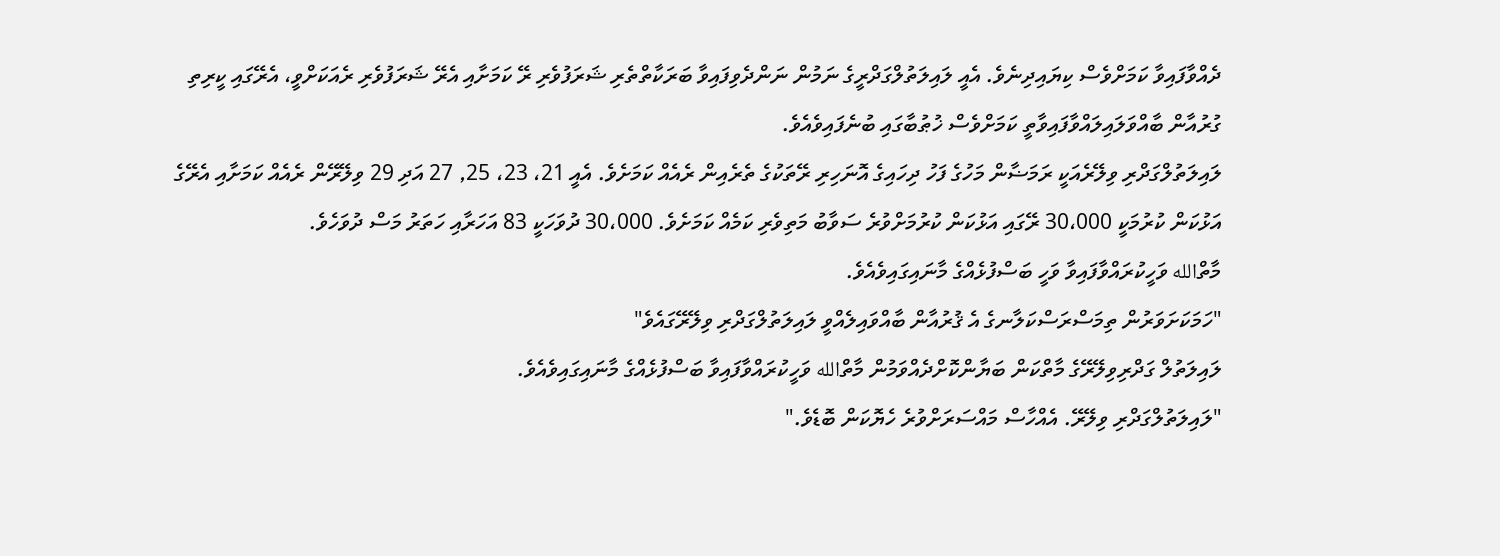ދެއްވާފައިވާ ކަމަށްވެސް ކިޔައިދިނެވެ. އެއީ ލައިލަތުލްގަދްރީގެ ނަމުން ނަންދެވިފައިވާ ބަރަކާތްތެރި ޝަރަފުވެރި ރޭ ކަމަށާއި އެރޭ ޝަރަފުވެރި ރެއަކަށްވީ، އެރޭގައި ކީރިތި ގުރުއާން ބާއްވަލައިލައްވާފައިވާތީ ކަމަށްވެސް ޚުޠުބާގައި ބުނެފައިވެއެވެ.
ލައިލަތުލްގަދްރި ވިލޭރެއަކީ ރަމަޟާން މަހުގެ ފަހު ދިހައިގެ އޮނަހިރި ރޭތަކުގެ ތެރެއިން ރެއެއް ކަމަށެވެ. އެއީ 21، 23، 25, 27 އަދި 29 ވިލޭރޭން ރެއެއް ކަމަށާއި އެރޭގެ އަޅުކަން ކުރުމަކީ 30،000 ރޭގައި އަޅުކަން ކުރުމަށްވުރެ ސަވާބު މަތިވެރި ކަމެއް ކަމަށެވެ. 30،000 ދުވަހަކީ 83 އަހަރާއި ހަތަރު މަސް ދުވަހެވެ.
މާތްالله ވަހީކުރައްވާފައިވާ ވަހީ ބަސްފުޅެއްގެ މާނައިގައިވެއެވެ.
"ހަމަކަށަވަރުން ތިމަސްރަސްކަލާނގެ އެ ޤުރުއާން ބާއްވައިލެއްވީ ލައިލަތުލްގަދްރި ވިލޭރޭގައެވެ"
ލައިލަތުލް ގަދްރިވިލޭރޭގެ މާތްކަން ބަޔާންކޮށްދެއްވަމުން މާތްالله ވަހީކުރައްވާފައިވާ ބަސްފުޅެއްގެ މާނައިގައިވެއެވެ.
"ލައިލަތުލްގަދްރި ވިލޭރޭ. އެއްހާސް މައްސަރަށްވުރެ ހެޔޮކަން ބޮޑެވެ."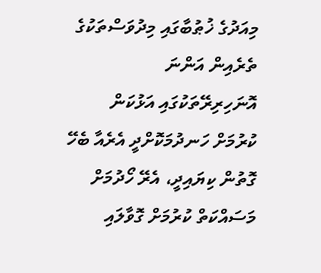މިއަދުގެ ޚުޠުބާގައި މިދުވަސްތަކުގެ ތެރެއިން އަންނަ އޮނަހިރިރޭތަކުގައި އަޅުކަން ކުރުމަށް ހަނދުމަކޮށްދީ އެރެއާ ބެހޭ ގޮތުން ކިޔައިދީ، އެރޭ ހޯދުމަށް މަސައްކަތް ކުރުމަށް ގޮވާލައި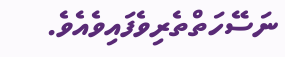ނަސޭހަތްތެރިވެފައިވެއެވެ.